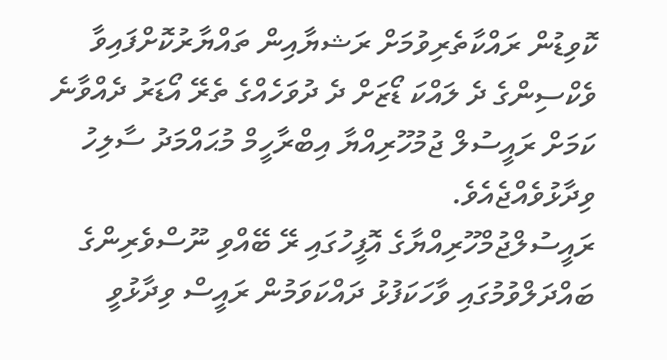ކޮވިޑުން ރައްކާތެރިވުމަށް ރަޝޔާއިން ތައްޔާރުކޮށްފައިވާ ވެކްސިންގެ ދެ ލައްކަ ޑޯޒަށް ދެ ދުވަހެއްގެ ތެރޭ އޯޑަރު ދެއްވާނެ ކަމަށް ރައީސުލް ޖުމުހޫރިއްޔާ އިބްރާހީމް މުޙައްމަދު ސާލިހު ވިދާޅުވެއްޖެއެވެ.
ރައީސުލްޖުމްހޫރިއްޔާގެ އޮފީހުގައި ރޭ ބޭއްވި ނޫސްވެރިންގެ ބައްދަލްވުމުގައި ވާހަކަފުޅު ދައްކަވަމުން ރައީސް ވިދާޅުވީ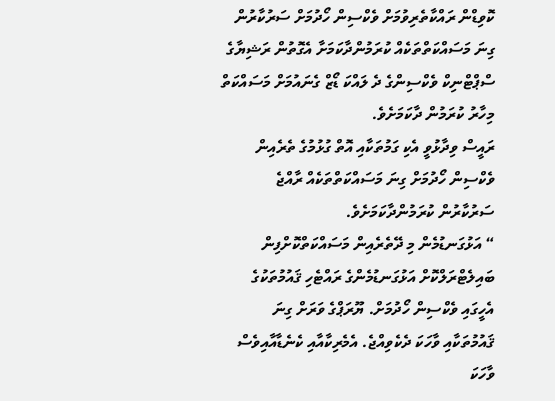ކޮވިޑްން ރައްކާތެރިވުމަށް ވެކްސިން ހޯދުމަށް ސަރުކާރުން ގިނަ މަސައްކަތްތަކެއް ކުރަމުންދާކަމަށާ އެގޮތުން ރަޝިޔާގެ ސްޕްޓްނިކް ވެކްސިންގެ ދެ ލައްކަ ޑޯޒް ގެނައުމަށް މަސައްކަތް މިހާރު ކުރަމުން ދާކަމަށެވެ.
ރައީސް ވިދާޅުވީ އެކި ގަމުތަކާއި އޮތް ގުޅުމުގެ ތެރެއިން ވެކްސިން ހޯދުމަށް ގިނަ މަސައްކަތްތަކެއް ރާއްޖެ ސަރުކާރުން ކުރަމުންދާކަމަށެވެ.
“ އަޅުގަނޑުމެން މި ދޭތެރެއިން މަސައްކަތްކޮށްފިން ބައިލެޓްރަލްކޮށް އަޅުގަނޑުމެންގެ ރައްޓެހި ޤައުމުތަކުގެ އެހީގައި ވެކްސިން ހޯދުމަށް. ޔޫރަޕްގެ ވަރަށް ގިނަ ޤައުމުތަކާއި ވާހަކަ ދެކެވިއްޖެ. އެމެރިކާއާއި ކެނެޑާއާއިވެސް ވާހަކަ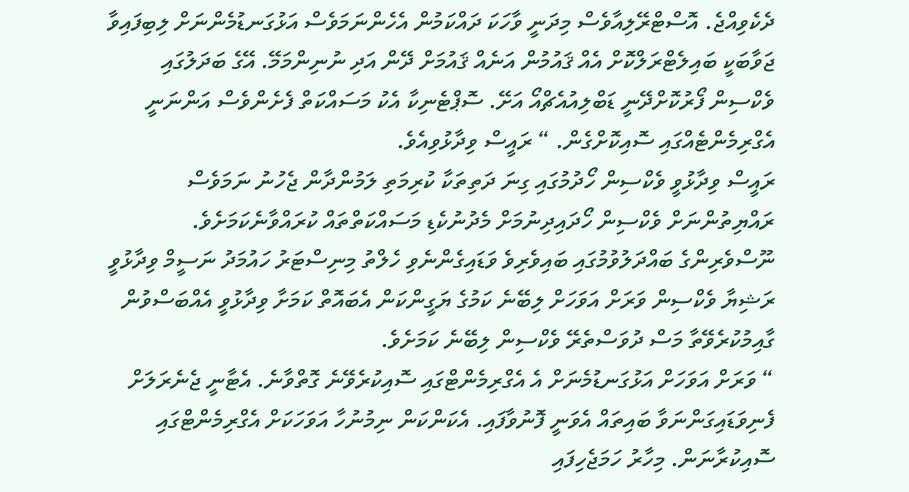ދެކެވިއްޖެ. އޮސްޓްރޭލިއާވެސް މިދަނީ ވާހަކަ ދައްކަމުން އެހެންނަމަވެސް އަޅުގަނޑުމެންނަށް ލިބިފައިވާ ޖަވާބަކީ ބައިލެޓްރަލްކޮށް އެއް ޤައުމުން އަނެއް ޤައުމަށް ދޭން އަދި ނުނިންމަމޭ. އޭގެ ބަދަލުގައި ވެކްސިން ފޯރުކޮށްދޭނީ ޑަބްލިއުއެޗްއޯ އަށޭ. ސޮޕްޓެނިކާ އެކު މަސައްކަތް ފެށެންވެސް އަންނަނީ އެގްރިމެންޓެއްގައި ސޮއިކޮށްގެން. “ ރައީސް ވިދާޅުވިއެވެ.
ރައީސް ވިދާޅުވީ ވެކްސިން ހޯދުމުގައި ގިނަ ދަތިތަކާ ކުރިމަތި ލަމުންދާން ޖެހުނު ނަމަވެސް ރައްޔިތުންނަށް ވެކްސިން ހޯދައިދިނުމަށް މެދުނުކެޑި މަސައްކަތްތައް ކުރައްވާނެކަމަށެވެ.
ނޫސްވެރިންގެ ބައްދަލުވުމުގައި ބައިވެރިވެ ވަޑައިގެންނެވި ހެލްތު މިނިސްޓަރު ހައުމަދު ނަސީމް ވިދާޅުވީ
ރަޝިޔާ ވެކްސިން ވަރަށް އަވަހަށް ލިބޭނެ ކަމުގެ ޔަގީންކަން އެބައޮތް ކަމަށާ ވިދާޅުވީ އެއްބަސްވުން ގާއިމުކުރެވޭތާ މަސް ދުވަސްތެރޭ ވެކްސިން ލިބޭނެ ކަމަށެވެ.
“ ވަރަށް އަވަހަށް އަޅުގަނޑުމެނަށް އެ އެގްރިމެންޓްގައި ސޮއިކުރެވޭނެ ގޮތްވާނެ. އެޓާނީ ޖެނެރަލަށް ފެނިވަޑައިގަންނަވާ ބައިތައް އެވަނީ ފޮނުވާފައި. އެކަންކަން ނިމުނުހާ އަވަހަކަށް އެގްރިމެންޓްގައި ސޮއިކުރާނަން. މިހާރު ހަމަޖެހިފައި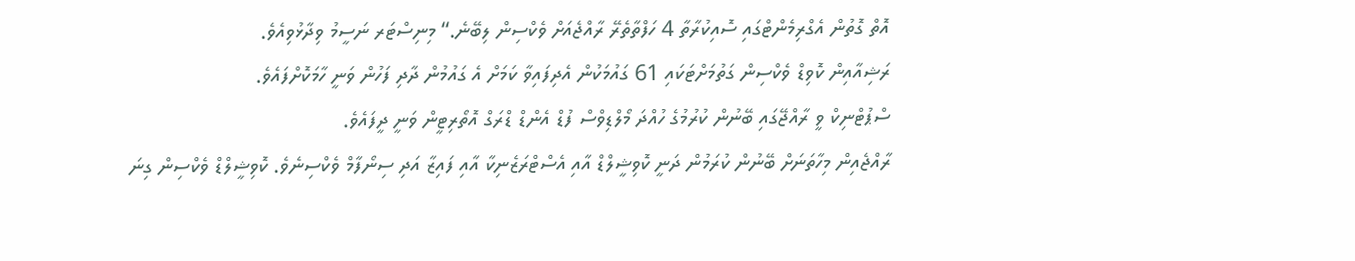އޮތް ގޮތުން އެގްރިމެންޓްގައި ސޮއިކުރާތާ 4 ހަފްތާތެރޭ ރާއްޖެއަށް ވެކްސިން ލިބޭނެ.“ މިނިސްޓަރ ނަސީމު ވިދާޅުވިއެވެ.
ރަޝިއާއިން ކޮވިޑް ވެކްސިން ގަތުމަށްޓަކައި 61 ގައުމަކުން އެދިފައިވާ ކަމަށް އެ ގައުމުން ދާދި ފަހުން ވަނީ ހާމަކޮށްފައެވެ.
ސްޕުޓްނިކް ވީ ރާއްޖޭގައި ބޭނުން ކުރުމުގެ ހުއްދަ މޯލްޑިވްސް ފުޑް އެންޑް ޑްރަގް އޮތޯރިޓީން ވަނީ ދީފައެވެ.
ރާއްޖެއިން މިހާތަނަށް ބޭނުން ކުރަމުން ދަނީ ކޮވިޝީލްޑް އާއި އެސްޓްރަޒެނިކާ އާއި ފައިޒާ އަދި ސިނޯފާމް ވެކްސިނެވެ. ކޮވިޝީލްޑް ވެކްސިން ގިނަ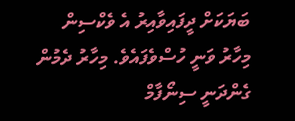ބަޔަކަށް ދީފައިވާއިރު އެ ވެކްސިން މިހާރު ވަނީ ހުސްވެފައެވެ. މިހާރު ދެމުން ގެންދަނީ ސިނޯފާމް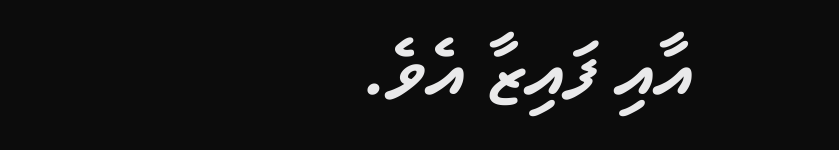އާއި ފައިޒާ އެވެ.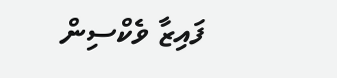ފައިޒާ ވެކްސިން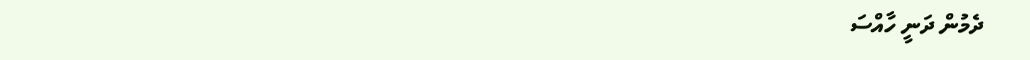ދެމުން ދަނީ ހާއްސަ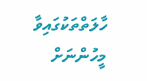ހާލަތްތަކުގައިވާ މީހުންނަށް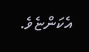އެކަންޏެވެ.